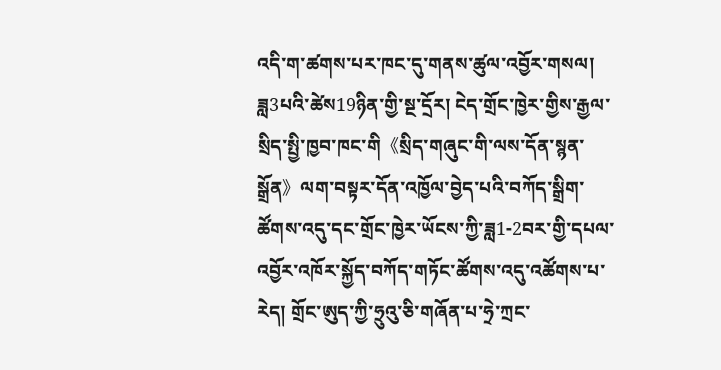འདི་ག་ཚགས་པར་ཁང་དུ་གནས་ཚུལ་འབྱོར་གསལ། ཟླ3པའི་ཚེས19ཉིན་གྱི་སྔ་དྲོར། ངེད་གྲོང་ཁྱེར་གྱིས་རྒྱལ་སྲིད་སྤྱི་ཁྱབ་ཁང་གི《སྲིད་གཞུང་གི་ལས་དོན་སྙན་སྒྲོན》ལག་བསྟར་དོན་འཁྱོལ་བྱེད་པའི་བཀོད་སྒྲིག་ཚོགས་འདུ་དང་གྲོང་ཁྱེར་ཡོངས་ཀྱི་ཟླ1-2བར་གྱི་དཔལ་འབྱོར་འཁོར་སྐྱོད་བཀོད་གཏོང་ཚོགས་འདུ་འཚོགས་པ་རེད། གྲོང་ཨུད་ཀྱི་ཧྲུའུ་ཅི་གཞོན་པ་ཧྲེ་ཀྲང་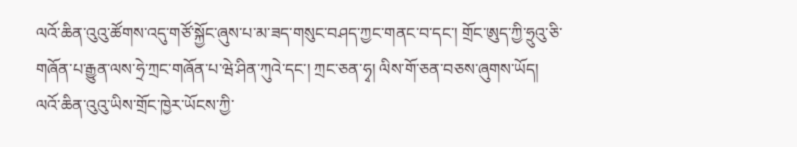ལའོ་ཆིན་འུའུ་ཚོགས་འདུ་གཙོ་སྐྱོང་ཞུས་པ་མ་ཟད་གསུང་བཤད་ཀྱང་གནང་བ་དང་། གྲོང་ཨུད་ཀྱི་ཧྲུའུ་ཅི་གཞོན་པ་རྒྱུན་ལས་ཧྲེ་ཀྲང་གཞོན་པ་ཝེ་ཤིན་ཀུའེ་དང་། ཀྲང་ཅན་ཧྭ། ལིས་གོ་ཅན་བཅས་ཞུགས་ཡོད།
ལའོ་ཆིན་འུའུ་ཡིས་གྲོང་ཁྱེར་ཡོངས་ཀྱི་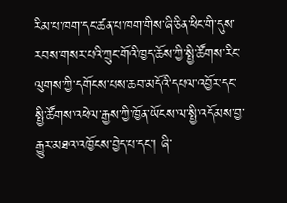རིམ་པ་ཁག་དང་ཚན་པ་ཁག་གིས་ཞི་ཅིན་ཕིང་གི་དུས་རབས་གསར་པའི་ཀྲུང་གོའི་ཁྱད་ཆོས་ཀྱི་སྤྱི་ཚོགས་རིང་ལུགས་ཀྱི་དགོངས་པས་ཆབ་མདོའི་དཔལ་འབྱོར་དང་སྤྱི་ཚོགས་འཕེལ་རྒྱས་ཀྱི་ཁྱོན་ཡོངས་ལ་སྤྱི་འདོམས་བྱ་རྒྱུར་མཐའ་འཁྱོངས་བྱེད་པ་དང་། ཞི་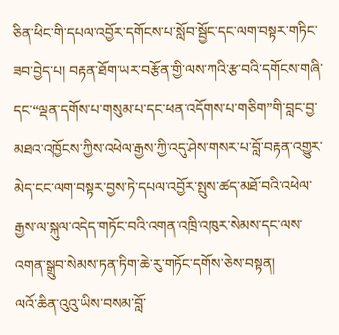ཅིན་ཕིང་གི་དཔལ་འབྱོར་དགོངས་པ་སློབ་སྦྱོང་དང་ལག་བསྟར་གཏིང་ཟབ་བྱེད་པ། བརྟན་ཐོག་ཡར་བརྩོན་གྱི་ལས་ཀའི་རྩ་བའི་དགོངས་གཞི་དང་“ལྡན་དགོས་པ་གསུམ་པ་དང་ཕན་འདོགས་པ་གཅིག”གི་བླང་བྱ་མཐའ་འཁྱོངས་ཀྱིས་འཕེལ་རྒྱས་ཀྱི་འདུ་ཤེས་གསར་པ་བློ་བརྟན་འགྱུར་མེད་ངང་ལག་བསྟར་བྱས་ཏེ་དཔལ་འབྱོར་སྤུས་ཚད་མཐོ་བའི་འཕེལ་རྒྱས་ལ་སྐུལ་འདེད་གཏོང་བའི་འགན་འཁྲི་འཁུར་སེམས་དང་ལས་འགན་སྒྲུབ་སེམས་ཏན་ཏིག་ཆེ་རུ་གཏོང་དགོས་ཅེས་བསྟན།
ལའོ་ཆིན་འུའུ་ཡིས་བསམ་བློ་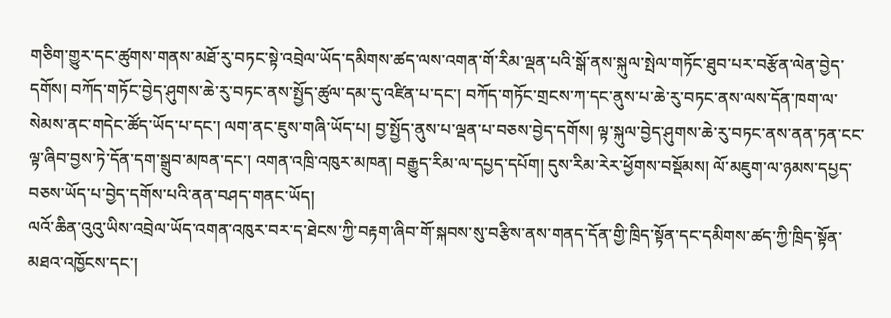གཅིག་གྱུར་དང་ཚུགས་གནས་མཐོ་རུ་བཏང་སྟེ་འབྲེལ་ཡོད་དམིགས་ཚད་ལས་འགན་གོ་རིམ་ལྡན་པའི་སྒོ་ནས་སྐུལ་སྤེལ་གཏོང་ཐུབ་པར་བརྩོན་ལེན་བྱེད་དགོས། བཀོད་གཏོང་བྱེད་ཤུགས་ཆེ་རུ་བཏང་ནས་སྤྱོད་ཚུལ་དམ་དུ་འཛིན་པ་དང་། བཀོད་གཏོང་གྲངས་ཀ་དང་ནུས་པ་ཆེ་རུ་བཏང་ནས་ལས་དོན་ཁག་ལ་སེམས་ནང་གདེང་ཚོད་ཡོད་པ་དང་། ལག་ནང་ཇུས་གཞི་ཡོད་པ། བྱ་སྤྱོད་ནུས་པ་ལྡན་པ་བཅས་བྱེད་དགོས། ལྟ་སྐུལ་བྱེད་ཤུགས་ཆེ་རུ་བཏང་ནས་ནན་ཏན་ངང་ལྟ་ཞིབ་བྱས་ཏེ་དོན་དག་སྒྲུབ་མཁན་དང་། འགན་འཁྲི་འཁུར་མཁན། བརྒྱུད་རིམ་ལ་དཔྱད་དཔོག། དུས་རིམ་རེར་ཕྱོགས་བསྡོམས། ལོ་མཇུག་ལ་ཉམས་དཔྱད་བཅས་ཡོད་པ་བྱེད་དགོས་པའི་ནན་བཤད་གནང་ཡོད།
ལའོ་ཆིན་འུའུ་ཡིས་འབྲེལ་ཡོད་འགན་འཁུར་བར་ད་ཐེངས་ཀྱི་བརྟག་ཞིབ་གོ་སྐབས་སུ་བརྩིས་ནས་གནད་དོན་གྱི་ཁྲིད་སྟོན་དང་དམིགས་ཚད་ཀྱི་ཁྲིད་སྟོན་མཐའ་འཁྱོངས་དང་།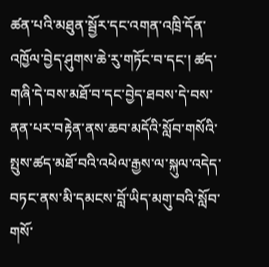ཚན་པའི་མཐུན་སྦྱོར་དང་འགན་འཁྲི་དོན་འཁྱོལ་བྱེད་ཤུགས་ཆེ་རུ་གཏོང་བ་དང་། ཚད་གཞི་དེ་བས་མཐོ་བ་དང་བྱེད་ཐབས་དེ་བས་ནན་པར་བརྟེན་ནས་ཆབ་མདོའི་སློབ་གསོའི་སྤུས་ཚད་མཐོ་བའི་འཕེལ་རྒྱས་ལ་སྐུལ་འདེད་བཏང་ནས་མི་དམངས་བློ་ཡིད་མགུ་བའི་སློབ་གསོ་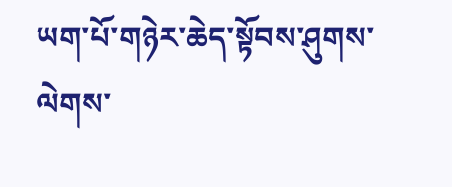ཡག་པོ་གཉེར་ཆེད་སྟོབས་ཤུགས་ལེགས་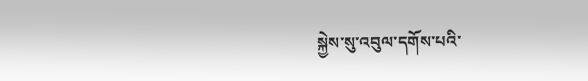སྐྱེས་སུ་འབུལ་དགོས་པའི་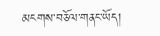མངགས་བཅོལ་གནང་ཡོད།